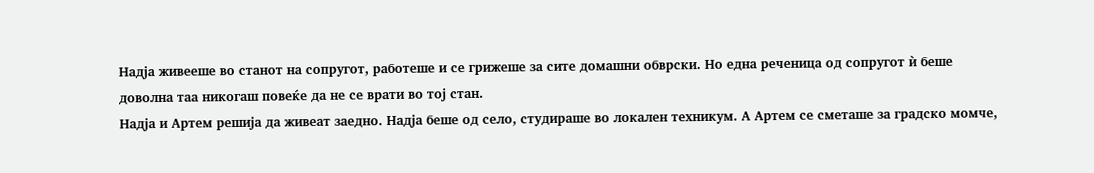Надја живееше во станот на сопругот, работеше и се грижеше за сите домашни обврски. Но една реченица од сопругот ѝ беше доволна таа никогаш повеќе да не се врати во тој стан.
Надја и Артем решија да живеат заедно. Надја беше од село, студираше во локален техникум. А Артем се сметаше за градско момче,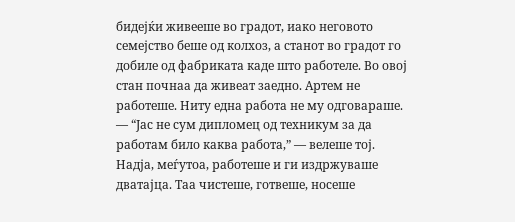бидејќи живееше во градот, иако неговото семејство беше од колхоз, а станот во градот го добиле од фабриката каде што работеле. Во овој стан почнаа да живеат заедно. Артем не работеше. Ниту една работа не му одговараше.
— “Јас не сум дипломец од техникум за да работам било каква работа,” — велеше тој.
Надја, меѓутоа, работеше и ги издржуваше дватајца. Таа чистеше, готвеше, носеше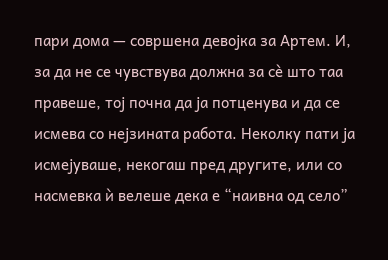пари дома — совршена девојка за Артем. И, за да не се чувствува должна за сè што таа правеше, тој почна да ја потценува и да се исмевa со нејзината работа. Неколку пати ја исмејуваше, некогаш пред другите, или со насмевка ѝ велеше дека е “наивна од село”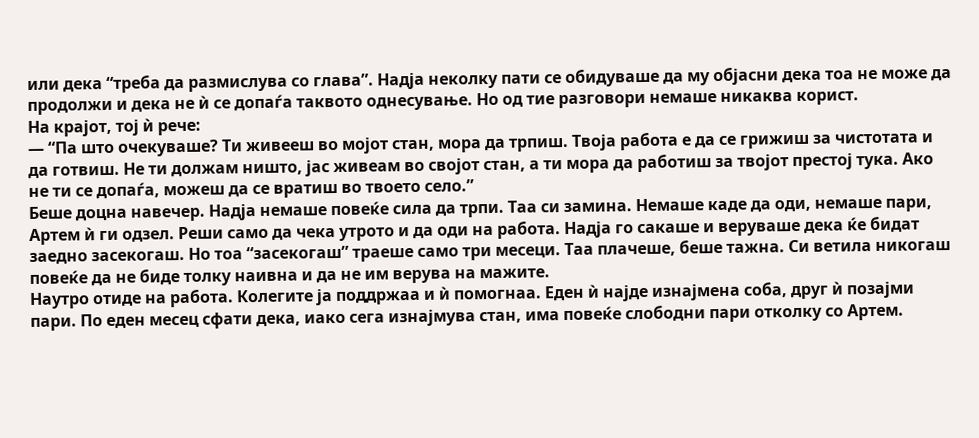или дека “треба да размислува со глава”. Надја неколку пати се обидуваше да му објасни дека тоа не може да продолжи и дека не ѝ се допаѓа таквото однесување. Но од тие разговори немаше никаква корист.
На крајот, тој ѝ рече:
— “Па што очекуваше? Ти живееш во мојот стан, мора да трпиш. Твоја работа е да се грижиш за чистотата и да готвиш. Не ти должам ништо, јас живеам во својот стан, а ти мора да работиш за твојот престој тука. Ако не ти се допаѓа, можеш да се вратиш во твоето село.”
Беше доцна навечер. Надја немаше повеќе сила да трпи. Таа си замина. Немаше каде да оди, немаше пари, Артем ѝ ги одзел. Реши само да чека утрото и да оди на работа. Надја го сакаше и веруваше дека ќе бидат заедно засекогаш. Но тоа “засекогаш” траеше само три месеци. Таа плачеше, беше тажна. Си ветила никогаш повеќе да не биде толку наивна и да не им верува на мажите.
Наутро отиде на работа. Колегите ја поддржаа и ѝ помогнаа. Еден ѝ најде изнајмена соба, друг ѝ позајми пари. По еден месец сфати дека, иако сега изнајмува стан, има повеќе слободни пари отколку со Артем.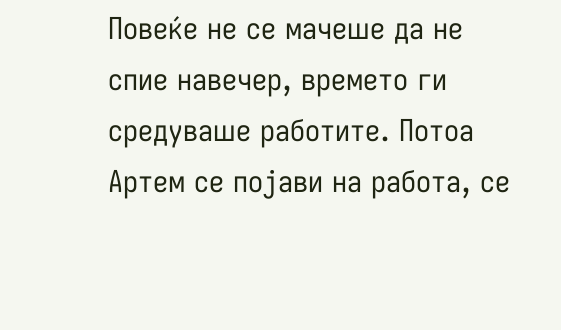Повеќе не се мачеше да не спие навечер, времето ги средуваше работите. Потоа Артем се појави на работа, се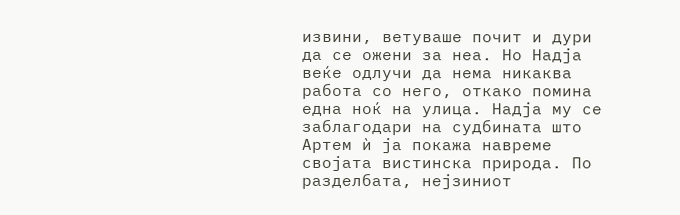извини, ветуваше почит и дури да се ожени за неа. Но Надја веќе одлучи да нема никаква работа со него, откако помина една ноќ на улица. Надја му се заблагодари на судбината што Артем ѝ ја покажа навреме својата вистинска природа. По разделбата, нејзиниот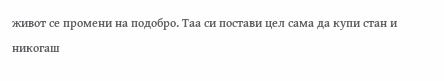живот се промени на подобро. Таа си постави цел сама да купи стан и никогаш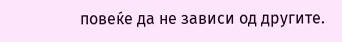повеќе да не зависи од другите.